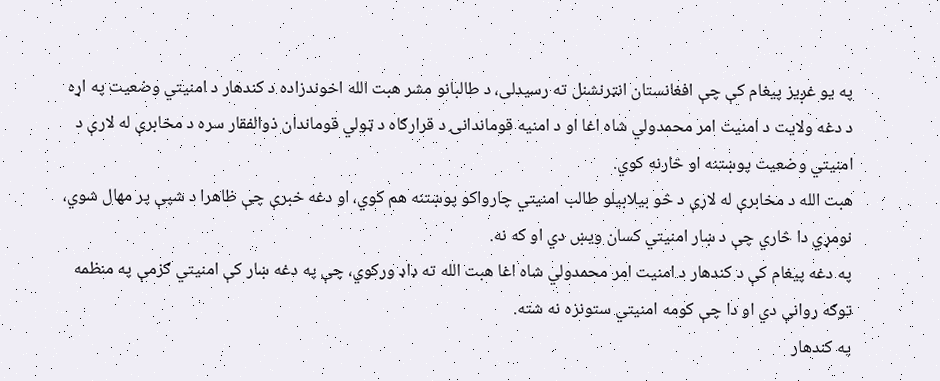په یو غږیز پیغام کې چې افغانستان انټرنشنل ته رسیدلی، د طالبانو مشر هبت الله اخوندزاده د کندهار د امنیتي وضعیت په اړه د دغه ولایت د امنيت امر محمدولي شاه اغا او د امنيه قوماندانۍ د قرارګاه د ټولي قوماندان ذوالفقار سره د مخابرې له لارې د امنیتي وضعیت پوښتنه او څارنه کوي.
هبت الله د مخابرې له لارې د څو بیلابیلو طالب امنیتي چارواکو پوښتنه هم کوي، او دغه خبرې چې ظاهرا د شپې پر مهال شوي، نومړي دا څاري چې د ښار امنیتي کسان ویښ دي او که نه.
په دغه پیغام کې د کندهار د امنيت امر محمدولي شاه اغا هبت الله ته ډاډ ورکوي، چې په دغه ښار کې امنيتي ګزمې په منظمه توګه روانې دي او دا چې کومه امنیتي ستونزه نه شته.
په کندهار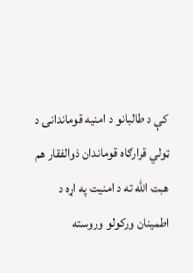کې د طالبانو د امنيه قوماندانۍ د ټولي قرارګاه قوماندان ذوالفقار هم هبت الله ته د امنیت په اړه د اطمینان ورکولو وروسته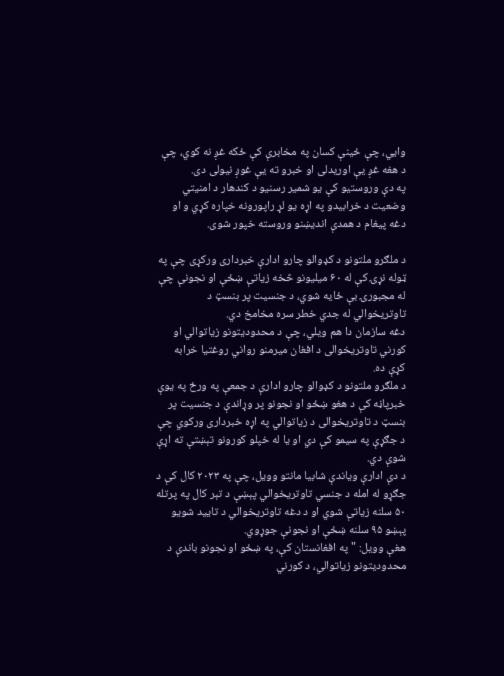وايي، چې ځینې کسان په مخابرې کې ځکه غږ نه کوي، چې د هغه غږ یې اوریدلی او خبرو ته یې غوږ نیولی دی.
په دې وروستیو کې یو شمیر رسنیو د کندهار د امنیتي وضعیت د خرابیدو په اړه یو لړ راپورونه خپاره کړي و او دغه پیغام د همدې اندیښنو وروسته خپور شوی.

د ملګرو ملتونو د کډوالو چارو ادارې خبرداری ورکړی چې په ټوله نړۍ کې له ۶۰ میلیونو څخه زیاتې ښځې او نجونې چې له مجبورۍ بې ځایه شوي، د جنسیت پر بنسټ د تاوتریخوالي له جدي خطر سره مخامخ دي.
دغه سازمان دا هم ویلي، چې د محدودیتونو زیاتوالي او کورني تاوتریخوالی د افغان میرمنو رواني روغتیا خرابه کړې ده.
د ملګرو ملتونو د کډوالو چارو ادارې د جمعې په ورځ په یوې خبرپاڼه کې د هغو ښځو او نجونو پر وړاندې د جنسیت پر بنسټ د تاوتریخوالی د زیاتوالي په اړه خبرداری ورکوي چې د جګړې په سیمو کې دي او یا له خپلو کورونو تېښتې ته اړې شوې دي.
د دې ادارې ویاندې شابیا مانتو وویل، چې په ۲۰۲۳ کال کې د جګړو له امله د جنسي تاوتریخوالي پېښې د تېر کال په پرتله ۵۰ سلنه زیاتې شوي او د دغه تاوتریخوالي د تایید شویو پېښو ۹۵ سلنه ښځې او نجونې جوړوي.
هغې وویل: "په افغانستان کې، په ښځو او نجونو باندې د محدودیتونو زیاتوالي، د کورني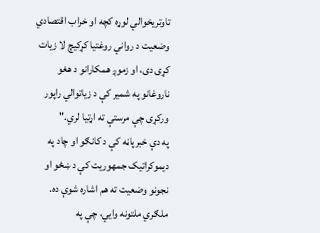تاوتریخوالي لوړه کچه او خراب اقتصادي وضعیت د رواني روغتیا کړکیچ لا زیات کړی دی، او زموږ همکارانو د هغو ناروغانو په شمیر کې د زیاتوالي راپور ورکړی چې مرستې ته اړتیا لري."
په دې خبرپاڼه کې د کانګو او چاد په دیموکراتیک جمهوریت کې د ښځو او نجونو وضعیت ته هم اشاره شوې ده.
ملګري ملتونه وايي، چې په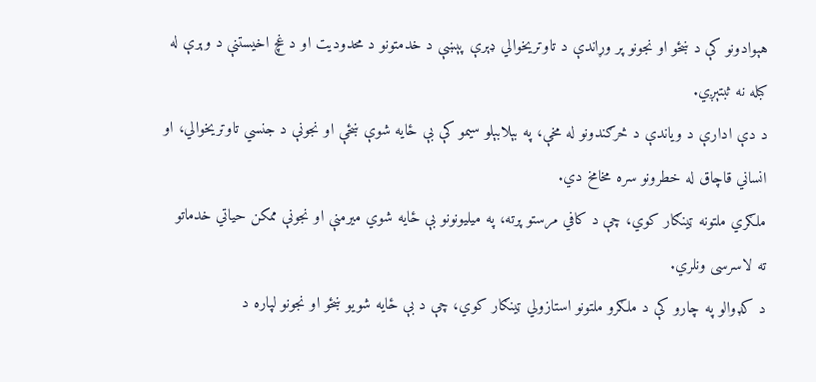هېوادونو کې د ښځو او نجونو پر وړاندې د تاوتریخوالي ډېرې پېښې د خدمتونو د محدودیت او د غچ اخیستنې د وېرې له کبله نه ثبتېږي.
د دې ادارې د وياندې د څرګندونو له مخې، په بېلابېلو سيمو کې بې ځايه شوې ښځې او نجونې د جنسي تاوتريخوالي، او انساني قاچاق له خطرونو سره مخامخ دي.
ملګري ملتونه ټینګار کوي، چې د کافي مرستو پرته، په میلیونونو بې ځایه شوي میرمنې او نجونې ممکن حیاتي خدماتو ته لاسرسی ونلري.
د کډوالو په چارو کې د ملګرو ملتونو استازولي ټینګار کوي، چې د بې ځایه شویو ښځو او نجونو لپاره د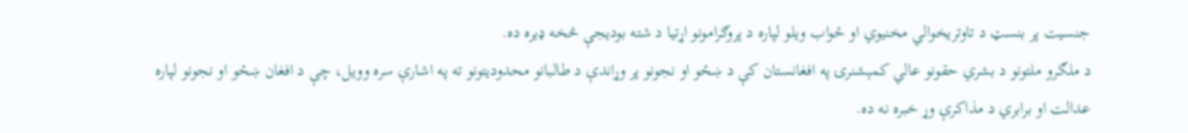جنسیت پر بنسټ د تاوتریخوالي مخنیوي او ځواب ویلو لپاره د پروګرامونو اړتیا د شته بودیجې څخه ډیره ده.
د ملګرو ملتونو د بشري حقونو عالي کمېشنرۍ په افغانستان کې د ښځو او نجونو پر وړاندې د طالبانو محدودیتونو ته په اشارې سره وویل، چې د افغان ښځو او نجونو لپاره عدالت او برابري د مذاکرې وړ خبره نه ده.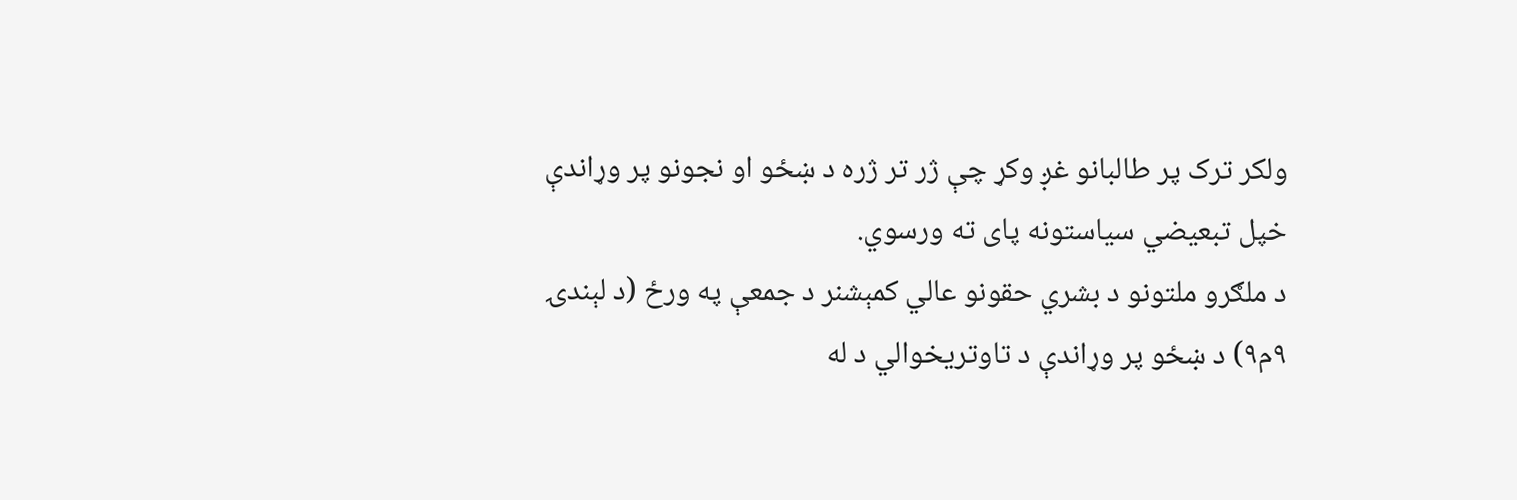ولکر ترک پر طالبانو غږ وکړ چې ژر تر ژره د ښځو او نجونو پر وړاندې خپل تبعیضي سیاستونه پای ته ورسوي.
د ملګرو ملتونو د بشري حقونو عالي کمېشنر د جمعې په ورځ (د لېندۍ ۹م۹) د ښځو پر وړاندې د تاوتریخوالي د له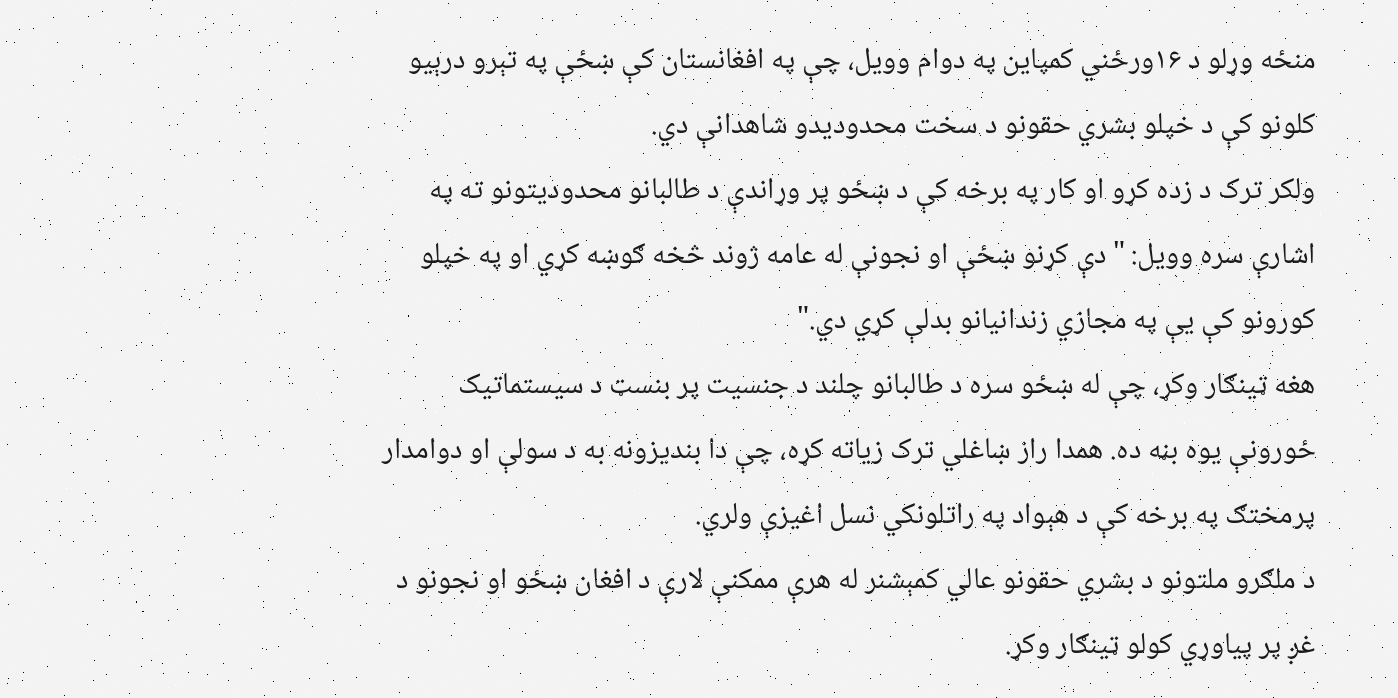منځه وړلو د ۱۶ورځني کمپاین په دوام وویل، چې په افغانستان کې ښځې په تېرو درېیو کلونو کې د خپلو بشري حقونو د سخت محدودیدو شاهدانې دي.
ولکر ترک د زده کړو او کار په برخه کې د ښځو پر وړاندې د طالبانو محدودیتونو ته په اشارې سره وویل: "دې کړنو ښځې او نجونې له عامه ژوند څخه ګوښه کړي او په خپلو کورونو کې یې په مجازي زندانیانو بدلې کړي دي."
هغه ټینګار وکړ، چې له ښځو سره د طالبانو چلند د جنسیت پر بنسټ د سیستماتیک ځورونې یوه بڼه ده. همدا راز ښاغلي ترک زیاته کړه، چې دا بندیزونه به د سولې او دوامدار پرمختګ په برخه کې د هېواد په راتلونکي نسل اغیزې ولري.
د ملګرو ملتونو د بشري حقونو عالي کمېشنر له هرې ممکنې لارې د افغان ښځو او نجونو د غږ پر پیاوړي کولو ټینګار وکړ.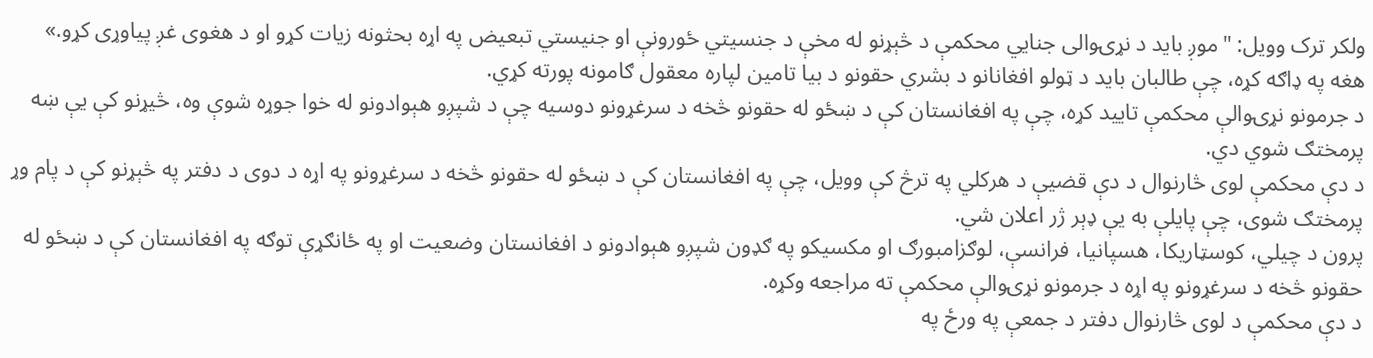ولکر ترک وویل: "موږ باید د نړۍوالی جنایي محکمې د څېړنو له مخې د جنسیتي ځورونې او جنیستي تبعیض په اړه بحثونه زیات کړو او د هغوی غږ پیاوړی کړو.»
هغه په ډاګه کړه، چې طالبان باید د ټولو افغانانو د بشري حقونو د بیا تامین لپاره معقول ګامونه پورته کړي.
د جرمونو نړۍوالې محکمې تایید کړه، چې په افغانستان کې د ښځو له حقونو څخه د سرغړونو دوسیه چې د شپږو هېوادونو له خوا جوړه شوې وه، څیړنو کې یې ښه پرمختګ شوي دي.
د دې محکمې لوى څارنوال د دې قضيې د هرکلي په ترڅ کې وويل، چې په افغانستان کې د ښځو له حقونو څخه د سرغړونو په اړه د دوى د دفتر په څېړنو کې د پام وړ پرمختګ شوى، چې پايلې به يې ډېر ژر اعلان شي.
پرون د چیلي، کوسټاریکا، هسپانیا، فرانسې، لوګزامبورګ او مکسیکو په ګډون شپږو هېوادونو د افغانستان وضعیت او په ځانګړې توګه په افغانستان کې د ښځو له حقونو څخه د سرغړونو په اړه د جرمونو نړۍوالې محکمې ته مراجعه وکړه.
د دې محکمې د لوی څارنوال دفتر د جمعې په ورځ په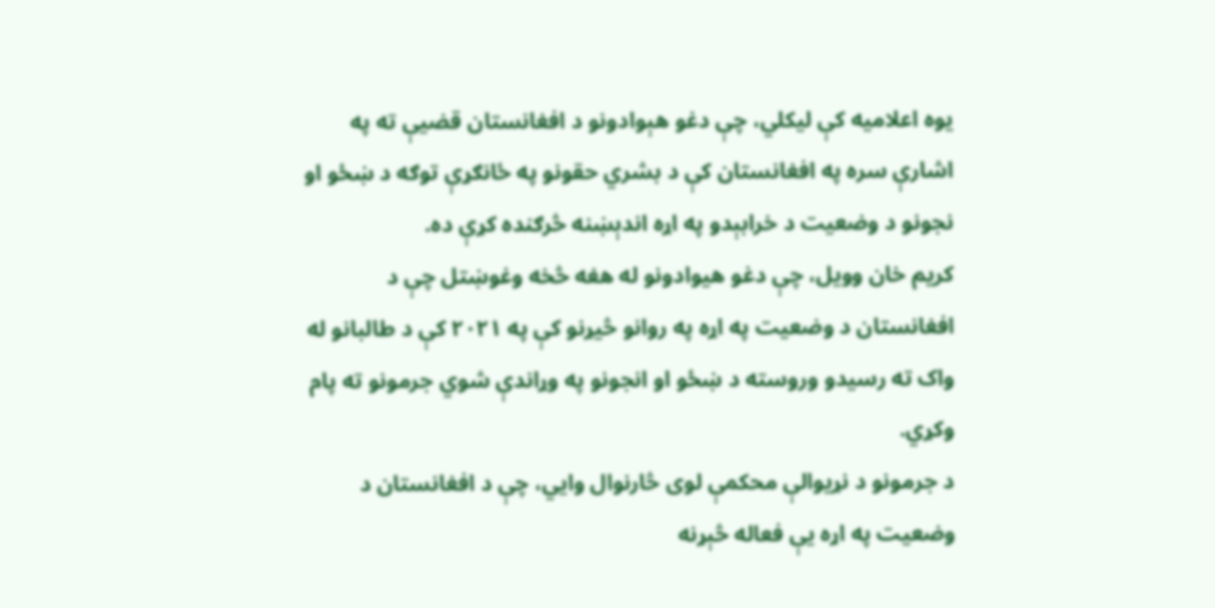یوه اعلامیه کې لیکلي، چې دغو هېوادونو د افغانستان قضیې ته په اشارې سره په افغانستان کې د بشري حقونو په ځانګړې توګه د ښځو او نجونو د وضعیت د خرابېدو په اړه اندېښنه څرګنده کړې ده.
کریم خان وویل، چې دغو هیوادونو له هغه څخه وغوښتل چې د افغانستان د وضعیت په اړه په روانو څیړنو کې په ۲۰۲۱ کې د طالبانو له واک ته رسیدو وروسته د ښځو او انجونو په وړاندې شوي جرمونو ته پام وکړي.
د جرمونو د نړیوالې محکمې لوی څارنوال وايي، چې د افغانستان د وضعیت په اړه یې فعاله څېړنه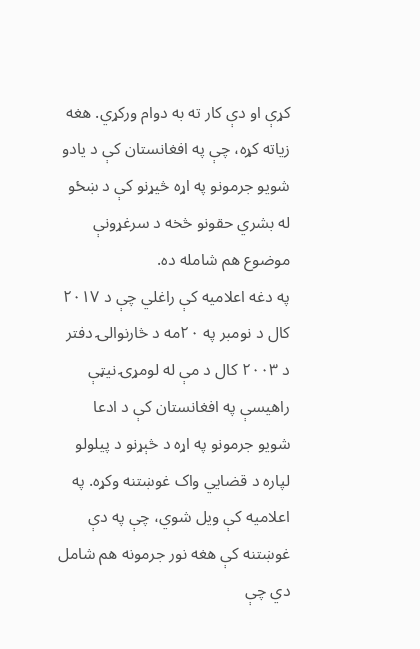کړې او دې کار ته به دوام ورکړي. هغه زياته کړه، چې په افغانستان کې د يادو شويو جرمونو په اړه څیړنو کې د ښځو له بشري حقونو څخه د سرغړونې موضوع هم شامله ده.
په دغه اعلامیه کې راغلي چې د ۲۰۱۷ کال د نومبر په ۲۰مه د څارنوالۍ دفتر د ۲۰۰۳ کال د مې له لومړۍ نیټې راهیسې په افغانستان کې د ادعا شویو جرمونو په اړه د څېړنو د پیلولو لپاره د قضايي واک غوښتنه وکړه. په اعلامیه کې ویل شوي، چې په دې غوښتنه کې هغه نور جرمونه هم شامل دي چې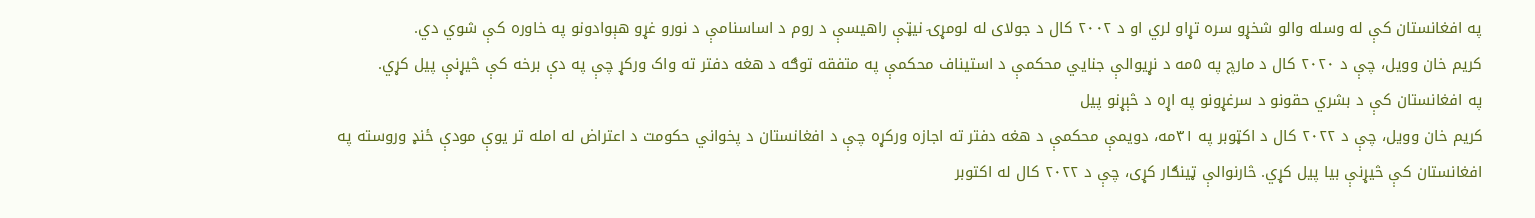په افغانستان کې له وسله والو شخړو سره تړاو لري او د ۲۰۰۲ کال د جولای له لومړۍ نیټې راهیسې د روم د اساسنامې د نورو غړو هېوادونو په خاوره کې شوي دي.
کریم خان وویل، چې د ۲۰۲۰ کال د مارچ په ۵مه د نړیوالې جنایي محکمې د استیناف محکمې په متفقه توګه د هغه دفتر ته واک ورکړ چې په دې برخه کې څیړنې پیل کړي.
په افغانستان کې د بشري حقونو د سرغړونو په اړه د څېړنو پیل
کریم خان وویل، چې د ۲۰۲۲ کال د اکټوبر په ۳۱مه، دویمې محکمې د هغه دفتر ته اجازه ورکړه چې د افغانستان د پخواني حکومت د اعتراض له امله تر یوې مودې ځنډ وروسته په افغانستان کې څیړنې بیا پیل کړي. څارنوالې ټینګار کړی، چې د ۲۰۲۲ کال له اکتوبر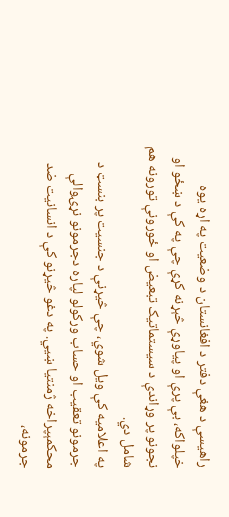راهیسې د هغې دفتر د افغانستان د وضعیت په اړه یوه خپلواکه، بې پرې او پیاوړې څېړنه کړې چې په کې د ښځو او نجونو پر وړاندې د سیستماتیک تبعیض او ځورونې تورونه هم شامل دي.
په اعلامیه کې ویل شوي، چې څیړنې د جنسیت پر بنسټ د جرمونو تعقیب او حساب ورکولو لپاره دجرمونو نړۍوالې محکمېپراخه ژمنتیا ښيي. په دغو څیړنو کې د انسانیت ضد جرمونه،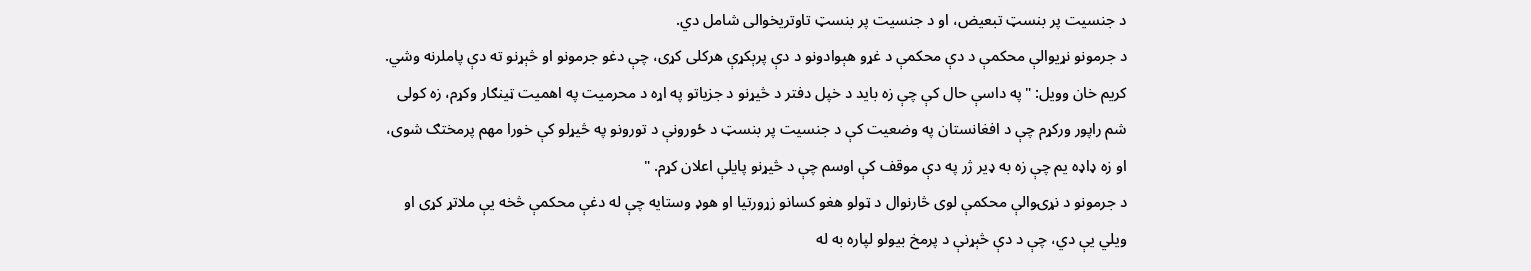د جنسیت پر بنسټ تبعیض، او د جنسیت پر بنسټ تاوتریخوالی شامل دي.
د جرمونو نړیوالې محکمې د دې محکمې د غړو هېوادونو د دې پرېکړې هرکلی کړی، چې دغو جرمونو او څېړنو ته دې پاملرنه وشي.
کریم خان وویل: "په داسې حال کې چې زه باید د خپل دفتر د څیړنو د جزیاتو په اړه د محرمیت په اهمیت ټینګار وکړم، زه کولی شم راپور ورکړم چې د افغانستان په وضعیت کې د جنسیت پر بنسټ د ځورونې د تورونو په څیړلو کې خورا مهم پرمختګ شوی، او زه ډاډه یم چې زه به ډیر ژر په دې موقف کې اوسم چې د څیړنو پایلې اعلان کړم. "
د جرمونو د نړۍوالې محکمې لوی څارنوال د ټولو هغو کسانو زړورتیا او هوډ وستایه چې له دغې محکمې څخه یې ملاتړ کړی او ویلي یې دي، چې د دې څېړنې د پرمخ بیولو لپاره به له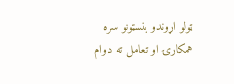ټولو اړوندو بنسټونو سره همکارۍ او تعامل ته دوام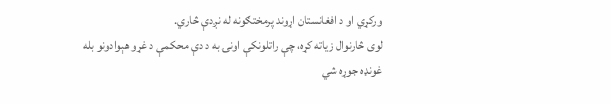ورکړي او د افغانستان اړوند پرمختګونه له نږدې څاري.
لوی څارنوال زیاته کړه، چې راتلونکې اونۍ به د دې محکمې د غړو هېوادونو بله غونډه جوړه شي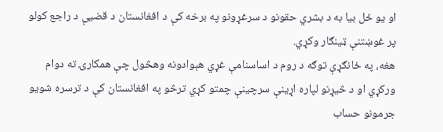او یو ځل بیا به د بشري حقونو د سرغړونو په برخه کې د افغانستان د قضیې د راجع کولو پر غوښتنې ټینګار وکړي.
هغه، په ځانګړې توګه د روم د اساسنامې غړي هېوادونه وهڅول چې همکارۍ ته دوام ورکړي او د څیړنو لپاره اړینې سرچینې چمتو کړي ترڅو په افغانستان کې د ترسره شویو جرمونو حساب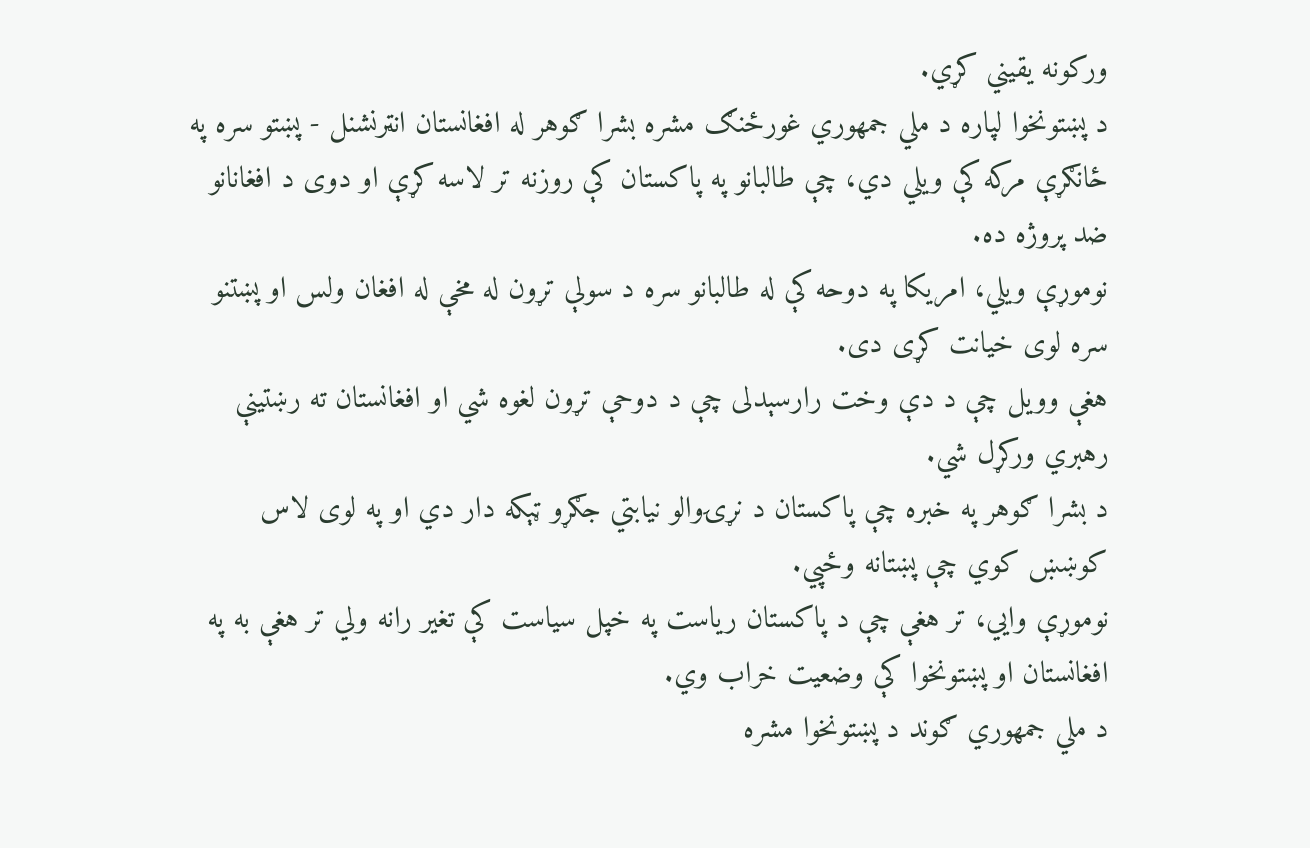ورکونه یقیني کړي.
د پښتونخوا لپاره د ملي جمهوري غورځنګ مشره بشرا ګوهر له افغانستان انټرنشنل - پښتو سره په ځانګړې مرکه کې ویلي دي، چې طالبانو په پاکستان کې روزنه تر لاسه کړې او دوی د افغانانو ضد پروژه ده.
نوموړې ویلي، امریکا په دوحه کې له طالبانو سره د سولې تړون له مخې له افغان ولس او پښتنو سره لوی خیانت کړی دی.
هغې وویل چې د دې وخت رارسېدلی چې د دوحې تړون لغوه شي او افغانستان ته رښتینې رهبري ورکړل شي.
د بشرا ګوهر په خبره چې پاکستان د نړۍوالو نیابتي جګړو ټېکه دار دي او په لوی لاس کوښښ کوي چې پښتانه وځپي.
نوموړې وايي، تر هغې چې د پاکستان ریاست په خپل سیاست کې تغیر رانه ولي تر هغې به په افغانستان او پښتونخوا کې وضعیت خراب وي.
د ملي جمهوري ګوند د پښتونخوا مشره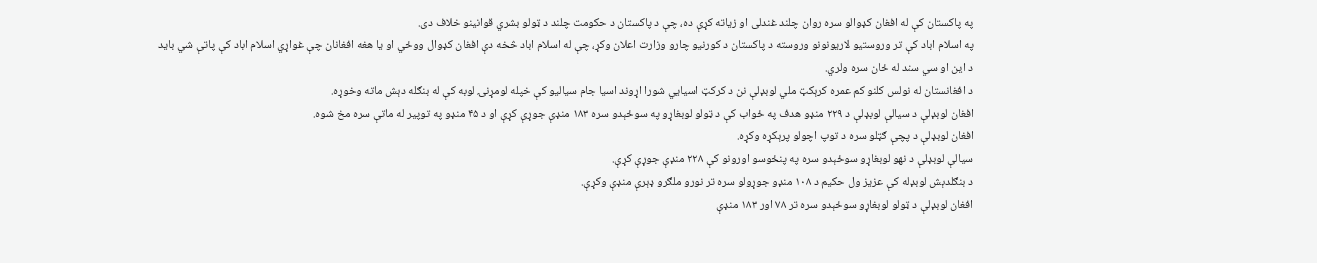په پاکستان کې له افغان کډوالو سره روان چلند غندلی او زیاته کړې ده، چې د پاکستان د حکومت چلند د ټولو بشري قوانینو خلاف دی.
په اسلام اباد کې تر وروستیو لاریونونو وروسته د پاکستان د کورنیو چارو وزارت اعلان وکړ، چې له اسلام اباد څخه دې افغان کډوال ووځي او یا هغه افغانان چې غواړي اسلام اباد کې پاتې شي باید د این او سي سند له ځان سره ولري.
د افغانستان له نولس کلنو کم عمره کرېکټ ملي لوبډلې نن د کرکټ اسیايي شورا اړوند اسیا جام سیالیو کې خپله لومړنۍ لوبه کې له بنګله دېش ماته وخوړه.
افغان لوبډلې د سیالې لوبډلې د ۲۲۹ منډو هدف په ځواب کې د ټولو لوبغاړو په سوځېدو سره ۱۸۳ منډې جوړې کړې او د ۴۵ منډو په توپیر له ماتې سره مخ شوه.
افغان لوبډلې د پچې ګټلو سره د توپ اچولو پرېکړه وکړه.
سیالې لوبډلې د نهو لوبغاړو سوځېدو سره په پنځوسو اورونو کې ۲۲۸ منډې جوړې کړې.
د بنګلدېش لوبډله کې عزیز ول حکیم د ۱۰۸ منډو جوړولو سره تر نورو ملګرو ډېرې منډې وکړې.
افغان لوبډلې د ټولو لوبغاړو سوځېدو سره تر ۷۸ اور ۱۸۳ منډې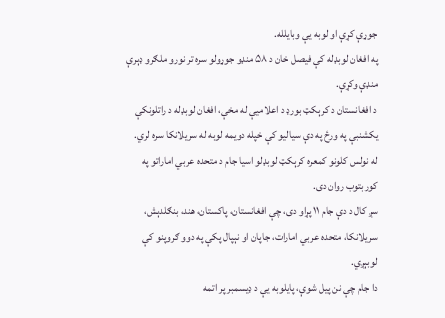جوړې کړې او لوبه یې وبایلله.
په افغان لوبډله کې فیصل خان د ۵۸ منډو جوړولو سره تر نورو ملګرو ډېرې منډې وکړې.
د افغانستان د کرېکټ بورډ د اعلامیې له مخې، افغان لوبډله د راتلونکې یکشنبې په ورځ په دې سیالیو کې خپله دویمه لوبه له سریلانکا سره لري.
له نولس کلونو کمعره کرېکټ لوبډلو اسیا جام د متحده عربي اماراتو په کوربتوب روان دی.
سږ کال د دې جام ۱۱ پړاو دی، چې افغانستان، پاکستان، هند، بنګلدېش، سریلانکا، متحده عربي امارات، جاپان او نېپال پکې په دوو ګروپنو کې لوبېږي.
دا جام چې نن پیل شوې، پایلوبه یې د ډيسمبر پر اتمه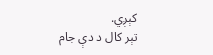کېږي.
تېر کال د دې جام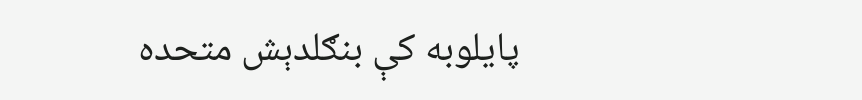پایلوبه کې بنګلدېش متحده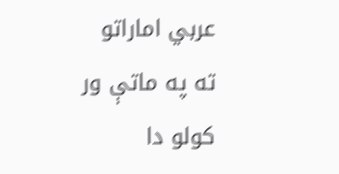عربي اماراتو ته په ماتې ور کولو دا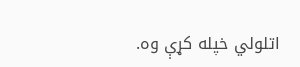اتلولي خپله کړې وه.